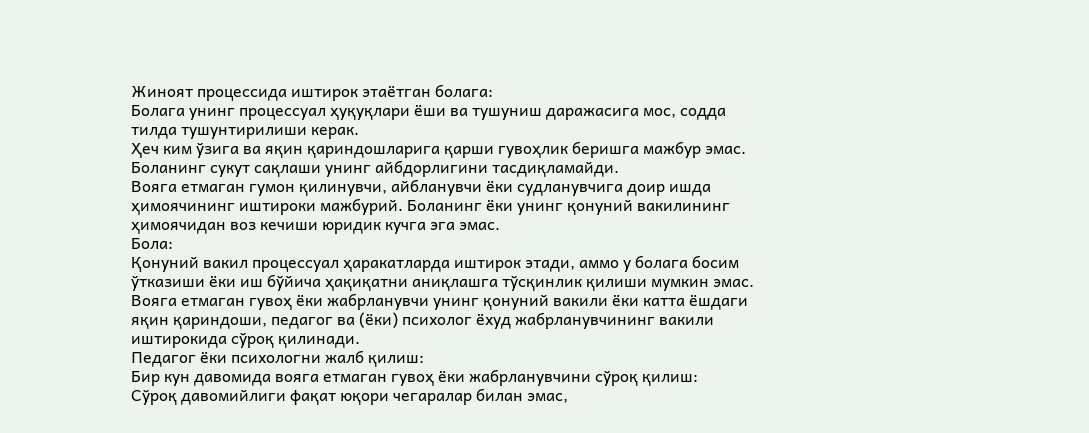Жиноят процессида иштирок этаётган болага:
Болага унинг процессуал ҳуқуқлари ёши ва тушуниш даражасига мос, содда тилда тушунтирилиши керак.
Ҳеч ким ўзига ва яқин қариндошларига қарши гувоҳлик беришга мажбур эмас. Боланинг сукут сақлаши унинг айбдорлигини тасдиқламайди.
Вояга етмаган гумон қилинувчи, айбланувчи ёки судланувчига доир ишда ҳимоячининг иштироки мажбурий. Боланинг ёки унинг қонуний вакилининг ҳимоячидан воз кечиши юридик кучга эга эмас.
Бола:
Қонуний вакил процессуал ҳаракатларда иштирок этади, аммо у болага босим ўтказиши ёки иш бўйича ҳақиқатни аниқлашга тўсқинлик қилиши мумкин эмас.
Вояга етмаган гувоҳ ёки жабрланувчи унинг қонуний вакили ёки катта ёшдаги яқин қариндоши, педагог ва (ёки) психолог ёхуд жабрланувчининг вакили иштирокида сўроқ қилинади.
Педагог ёки психологни жалб қилиш:
Бир кун давомида вояга етмаган гувоҳ ёки жабрланувчини сўроқ қилиш:
Сўроқ давомийлиги фақат юқори чегаралар билан эмас,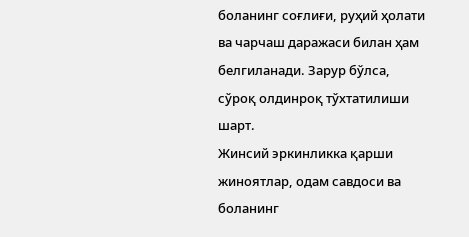боланинг соғлиғи, руҳий ҳолати ва чарчаш даражаси билан ҳам белгиланади. Зарур бўлса, сўроқ олдинроқ тўхтатилиши шарт.
Жинсий эркинликка қарши жиноятлар, одам савдоси ва боланинг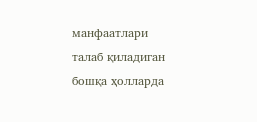манфаатлари талаб қиладиган бошқа ҳолларда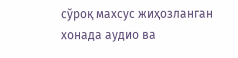сўроқ махсус жиҳозланган хонада аудио ва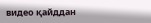видео қайддан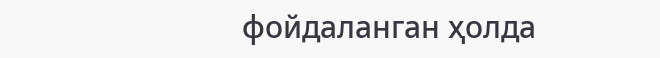фойдаланган ҳолда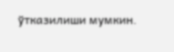ўтказилиши мумкин.